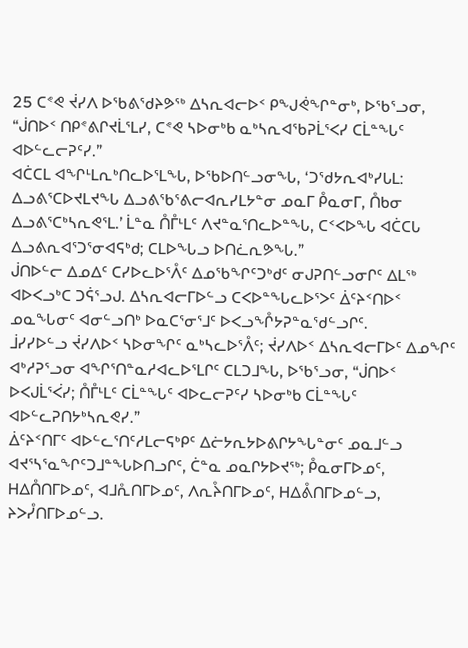25 ᑕᕝᕙ ᔫᓯᐱ ᐅᖃᕕᖁᔨᕗᖅ ᐃᓴᕆᐊᓕᐅᑉ ᑭᖑᕚᖏᓐᓂᒃ, ᐅᖃᕐᓗᓂ, “ᒎᑎᐅᑉ ᑎᑭᕝᕕᒋᔪᒫᕐᒪᓯ, ᑕᕝᕙ ᓴᐅᓂᒃᑲ ᓇᒃᓴᕆᐊᖃᕈᒫᕐᐸᓯ ᑕᒫᓐᖓᑦ ᐊᐅᓪᓚᓕᕈᑦᓯ.”
ᐊᑖᑕᒪ ᐊᖏᒻᒪᕆᒃᑎᓚᐅᕐᒪᖓ, ᐅᖃᐅᑎᓪᓗᓂᖓ, ‘ᑐᖁᔭᕆᐊᒃᓯᒐᒪ: ᐃᓗᕕᕐᑕᐅᔪᒪᔪᖓ ᐃᓗᕕᖃᕐᕕᓕᐊᕆᓯᒪᔭᓐᓂ ᓄᓇᒥ ᑬᓇᓂᒥ, ᑍᑲᓂ ᐃᓗᕕᕐᑕᒃᓴᕆᕙᕐᒪ.’ ᒫᓐᓇ ᑍᒤᒻᒪᑦ ᐱᔪᓐᓇᕐᑎᓚᐅᓐᖓ, ᑕᑉᐸᐅᖓ ᐊᑖᑕᒐ ᐃᓗᕕᕆᐊᕐᑐᕐᓂᐊᕋᒃᑯ; ᑕᒪᐅᖓᓗ ᐅᑎᓛᕆᕗᖓ.”
ᒎᑎᐅᓪᓕ ᐃᓄᐃᑦ ᑕᓯᐅᓚᐅᕐᐰᑦ ᐃᓄᖃᖏᑦᑐᒃᑯᑦ ᓂᒍᕈᑎᓪᓗᓂᒋᑦ ᐃᒪᖅ ᐊᐅᐸᓗᒃᑕ ᑐᕌᕐᓗᒍ. ᐃᓴᕆᐊᓕᒥᐅᓪᓗ ᑕᐸᐅᓐᖓᓚᐅᕐᐳᑦ ᐄᑦᔨᑉᑎᐅᑉ ᓄᓇᖓᓂᑦ ᐊᓂᓪᓗᑎᒃ ᐅᓇᑕᕐᓂᕐᒧᑦ ᐅᐸᓗᖎᔭᕈᓐᓇᖁᓪᓗᒋᑦ.
ᒨᓯᓯᐅᓪᓗ ᔫᓯᐱᐅᑉ ᓴᐅᓂᖏᑦ ᓇᒃᓴᓚᐅᕐᐰᑦ; ᔫᓯᐱᐅᑉ ᐃᓴᕆᐊᓕᒥᐅᑦ ᐃᓄᖏᑦ ᐊᒃᓱᕈᕐᓗᓂ ᐊᖏᕐᑎᓐᓇᓱᐊᓚᐅᕐᒪᒋᑦ ᑕᒪᑐᒧᖓ, ᐅᖃᕐᓗᓂ, “ᒎᑎᐅᑉ ᐅᐸᒍᒫᕐᐹᓯ; ᑍᒤᒻᒪᑦ ᑕᒫᓐᖓᑦ ᐊᐅᓚᓕᕈᑦᓯ ᓴᐅᓂᒃᑲ ᑕᒫᓐᖓᑦ ᐊᐅᓪᓚᕈᑎᔭᒃᓴᕆᕙᓯ.”
ᐄᑦᔨᑉᑎᒥᑦ ᐊᐅᓪᓚᕐᑎᑦᓱᒪᓕᕋᒃᑭᑦ ᐃᓖᔭᕆᔭᐅᕕᒋᔭᖓᓐᓂᑦ ᓄᓇᒧᓪᓗ ᐊᔪᕐᓴᕐᓇᖏᑦᑐᒧᓐᖓᐅᑎᓗᒋᑦ, ᑖᓐᓇ ᓄᓇᒋᔭᐅᔪᖅ; ᑬᓇᓂᒥᐅᓄᑦ, ᕼᐃᑍᑎᒥᐅᓄᑦ, ᐊᒧᕅᑎᒥᐅᓄᑦ, ᐱᕆᔧᑎᒥᐅᓄᑦ, ᕼᐃᕔᑎᒥᐅᓄᓪᓗ, ᔨᐳᓮᑎᒥᐅᓄᓪᓗ.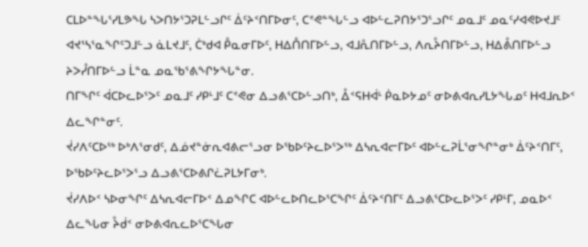ᑕᒪᐅᓐᖓᕐᓯᒪᕗᖓ ᓴᐳᑎᔭᕐᑐᕈᒪᓪᓗᒋᑦ ᐄᑦᔨᑉᑎᒥᐅᓂᑦ, ᑕᕝᕙᓐᖓᓪᓗ ᐊᐅᓪᓚᕈᑎᔭᕐᑐᕐᓗᒋᑦ ᓄᓇᒧᑦ ᓄᓇᑦᓯᐊᕙᐅᔪᒧᑦ ᐊᔪᕐᓴᕐᓇᖏᑦᑐᒧᓪᓗ ᓈᒪᔪᒧᑦ, ᑖᒃᑯᐊ ᑬᓇᓂᒥᐅᑦ, ᕼᐃᑍᑎᒥᐅᓪᓗ, ᐊᒧᕅᑎᒥᐅᓪᓗ, ᐱᕆᔧᑎᒥᐅᓪᓗ, ᕼᐃᕔᑎᒥᐅᓪᓗ ᔨᐳᓮᑎᒥᐅᓪᓗ ᒫᓐᓇ ᓄᓇᖃᕐᕕᖏᔭᖓᓐᓂ.
ᑎᒥᖏᑦ ᐋᑕᐅᓚᐅᕐᐳᑦ ᓄᓇᒧᑦ ᓯᑭᒻᒧᑦ ᑕᕝᕙᓂ ᐃᓗᕕᕐᑕᐅᓪᓗᑎᒃ, ᐂᑉᕋᕼᐋᒻ ᑮᓇᐅᔭᓄᑦ ᓂᐅᕕᐊᕆᓯᒪᔭᖓᓄᑦ ᕼᐊᒧᕆᐅᑉ ᐃᓚᖏᓐᓂᑦ.
ᔫᓯᐱᑦᑕᐅᖅ ᐅᒃᐱᕐᓂᑯᑦ, ᐃᓅᔪᓐᓃᕆᐊᕕᓕᕐᓗᓂ ᐅᖃᐅᑦᔨᓚᐅᕐᐳᖅ ᐃᓴᕆᐊᓕᒥᐅᑦ ᐊᐅᓪᓚᕈᒫᕐᓂᖏᓐᓂᒃ ᐄᑦᔨᑉᑎᒥᑦ, ᐅᖃᐅᑦᔨᓚᐅᕐᐳᕐᓗ ᐃᓗᕕᕐᑕᐅᕕᒋᓛᕈᒪᔭᒥᓂᒃ.
ᔫᓯᐱᐅᑉ ᓴᐅᓂᖏᑦ ᐃᓴᕆᐊᓕᒥᐅᑉ ᐃᓄᖏᑕ ᐊᐅᓪᓚᐅᑎᓚᐅᕐᑕᖏᑦ ᐄᑦᔨᑉᑎᒥᑦ ᐃᓗᕕᕐᑕᐅᓚᐅᕐᐳᑦ ᓯᑭᒻᒥ, ᓄᓇᐅᑉ ᐃᓚᖓᓂ ᔧᑰᑉ ᓂᐅᕕᐊᕆᓚᐅᕐᑕᖓᓂ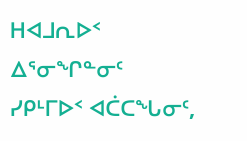ᕼᐊᒧᕆᐅᑉ ᐃᕐᓂᖏᓐᓂᑦ ᓯᑭᒻᒥᐅᑉ ᐊᑖᑕᖓᓂᑦ,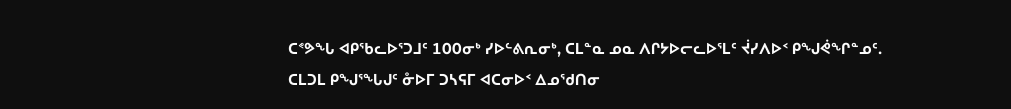ᑕᕝᕗᖓ ᐊᑭᖃᓚᐅᕐᑐᒧᑦ 100ᓂᒃ ᓯᐅᓪᕕᕆᓂᒃ, ᑕᒪᓐᓇ ᓄᓇ ᐱᒋᔭᐅᓕᓚᐅᕐᒪᑦ ᔫᓯᐱᐅᑉ ᑭᖑᕚᖏᓐᓄᑦ.
ᑕᒪᑐᒪ ᑭᖑᕐᖓᒍᑦ ᓁᐅᒥ ᑐᓴᕋᒥ ᐊᑕᓂᐅᑉ ᐃᓄᖁᑎᓂ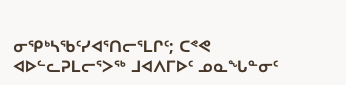ᓂᕿᒃᓴᖃᑦᓯᐊᕐᑎᓕᕐᒪᒋᑦ; ᑕᕝᕙ ᐊᐅᓪᓚᕈᒪᓕᕐᐳᖅ ᒧᐊᐱᒥᐅᑦ ᓄᓇᖓᓐᓂᑦ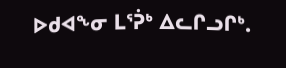ᐅᑯᐊᖕᓂ ᒪᕐᕉᒃ ᐃᓚᒋᓗᒋᒃ.